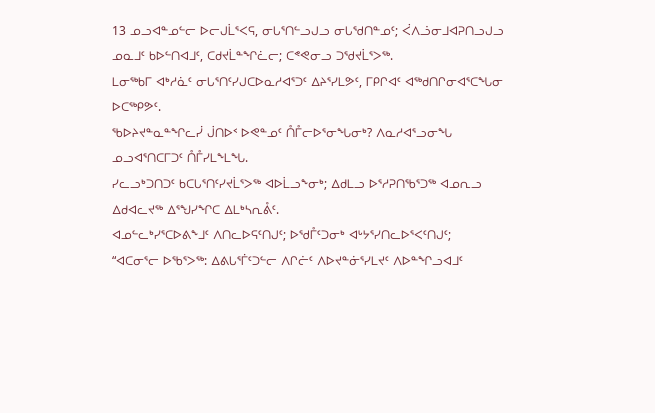13 ᓄᓗᐊᓐᓄᓪᓕ ᐅᓕᒍᒫᕐᐸᕋ, ᓂᒐᕐᑎᓪᓗᒍᓗ ᓂᒐᖁᑎᓐᓄᑦ; ᐹᐱᓘᓂᒧᐊᕈᑎᓗᒍᓗ ᓄᓇᒧᑦ ᑲᐅᓪᑎᐊᒧᑦ, ᑕᑯᔪᒫᓐᖏᓛᓕ; ᑕᕝᕙᓂᓗ ᑐᖁᔪᒫᕐᐳᖅ.
ᒪᓂᖅᑲᒥ ᐊᒃᓱᓈᑦ ᓂᒐᕐᑎᑦᓯᒍᑕᐅᓇᓱᐊᕐᑐᑦ ᐃᔨᕐᓯᒪᕗᑦ, ᒥᑭᒋᐊᑦ ᐊᖅᑯᑎᒋᓂᐊᕐᑕᖓᓂ ᐅᑕᖅᑭᕗᑦ.
ᖃᐅᔨᔪᓐᓇᓐᖏᓚᓰ ᒎᑎᐅᑉ ᐅᕙᓐᓄᑦ ᑍᒤᓕᐅᕐᓂᖓᓂᒃ? ᐱᓇᓱᐊᕐᓗᓂᖓ ᓄᓗᐊᕐᑎᑕᒥᑐᑦ ᑍᒤᓯᒪᖕᒪᖓ.
ᓯᓚᓗᒃᑐᑎᑐᑦ ᑲᑕᒐᕐᑎᑦᓯᔪᒫᕐᐳᖅ ᐊᐅᒫᓗᖕᓂᒃ; ᐃᑯᒪᓗ ᐅᕐᓱᕈᑎᖃᕐᑐᖅ ᐊᓄᕆᓗ ᐃᑯᐊᓚᔪᖅ ᐃᕐᖑᓯᖏᑕ ᐃᒪᒃᓴᕆᕔᑦ.
ᐊᓄᓪᓚᒃᓯᕐᑕᐅᕕᖕᒧᑦ ᐱᑎᓚᐅᕋᑦᑎᒍᑦ; ᐅᖁᒤᑦᑐᓂᒃ ᐊᒡᔭᕐᓯᑎᓚᐅᕐᐸᑦᑎᒍᑦ;
“ᐊᑕᓂᕐᓕ ᐅᖃᕐᐳᖅ: ᐃᕕᒐᕐᒦᑦᑐᓪᓕ ᐱᒋᓖᑦ ᐱᐅᔪᓐᓃᕐᓯᒪᔪᑦ ᐱᐅᓐᖏᓗᐊᒧᑦ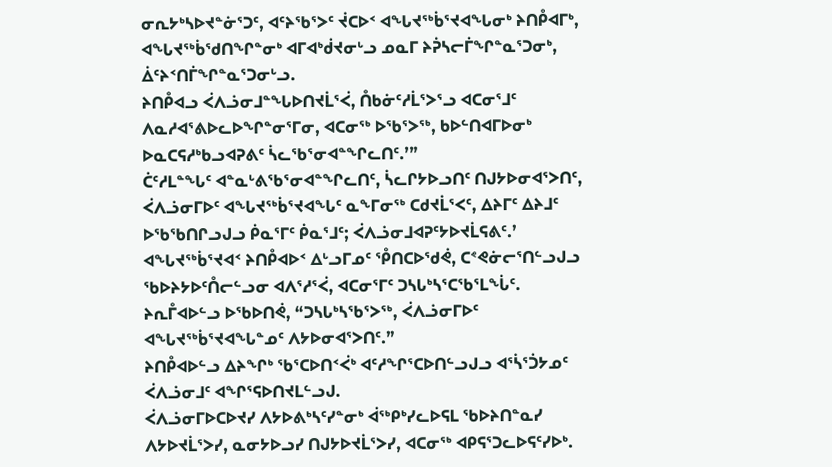ᓂᕆᔭᒃᓴᐅᔪᓐᓃᕐᑐᑦ, ᐊᑦᔨᖃᕐᐳᑦ ᔫᑕᐅᑉ ᐊᖓᔪᖅᑳᕐᔪᐊᖓᓂᒃ ᔨᑎᑬᐊᒥᒃ, ᐊᖓᔪᖅᑳᖁᑎᖏᓐᓂᒃ ᐊᒥᐊᒃᑰᔪᓂᒡᓗ ᓄᓇᒥ ᔨᕉᓴᓕᒦᖏᓐᓇᕐᑐᓂᒃ, ᐄᑦᔨᑉᑎᒦᖏᓐᓇᕐᑐᓂᒡᓗ.
ᔨᑎᑬᐊᓗ ᐹᐱᓘᓂᒧᓐᖓᐅᑎᔪᒫᕐᐹ, ᑍᑲᓃᑦᓱᒫᕐᐳᕐᓗ ᐊᑕᓂᕐᒧᑦ ᐱᓇᓱᐊᕐᕕᐅᓚᐅᖏᓐᓂᕐᒥᓂ, ᐊᑕᓂᖅ ᐅᖃᕐᐳᖅ, ᑲᐅᓪᑎᐊᒥᐅᓂᒃ ᐅᓇᑕᕋᓱᒃᑲᓗᐊᕈᕕᑦ ᓵᓚᖃᕐᓂᐊᓐᖏᓚᑎᑦ.’”
ᑖᑦᓱᒪᓐᖓᑦ ᐊᓐᓇᒡᕕᖃᕐᓂᐊᓐᖏᓚᑎᑦ, ᓵᓚᒋᔭᐅᓗᑎᑦ ᑎᒍᔭᐅᓂᐊᕐᐳᑎᑦ, ᐹᐱᓘᓂᒥᐅᑦ ᐊᖓᔪᖅᑳᕐᔪᐊᖓᑦ ᓇᖕᒥᓂᖅ ᑕᑯᔪᒫᕐᐸᑦ, ᐃᔨᒥᑦ ᐃᔨᒧᑦ ᐅᖃᖃᑎᒋᓗᒍᓗ ᑮᓇᕐᒥᑦ ᑮᓇᕐᒧᑦ; ᐹᐱᓘᓂᒧᐊᕈᑦᔭᐅᔪᒫᕋᕕᑦ.’
ᐊᖓᔪᖅᑳᕐᔪᐊᑉ ᔨᑎᑬᐊᐅᑉ ᐃᒡᓗᒥᓄᑦ ᕾᑎᑕᐅᖁᕚ, ᑕᕝᕙᓃᓕᕐᑎᓪᓗᒍᓗ ᖃᐅᔨᔭᐅᑦᑍᓕᓪᓗᓂ ᐊᐱᕐᓱᕐᐹ, ᐊᑕᓂᕐᒥᑦ ᑐᓴᒐᒃᓴᕐᑕᖃᕐᒪᖔᑦ. ᔨᕆᒤᐊᐅᓪᓗ ᐅᖃᐅᑎᕚ, “ᑐᓴᒐᒃᓴᖃᕐᐳᖅ, ᐹᐱᓘᓂᒥᐅᑦ ᐊᖓᔪᖅᑳᕐᔪᐊᖓᓐᓄᑦ ᐱᔭᐅᓂᐊᕐᐳᑎᑦ.”
ᔨᑎᑬᐊᐅᓪᓗ ᐃᔨᖏᒃ ᖃᕐᑕᐅᑎᑉᐹᒃ ᐊᑦᓱᖏᕐᑕᐅᑎᓪᓗᒍᓗ ᐊᕐᓵᕐᑑᔭᓄᑦ ᐹᐱᓘᓂᒧᑦ ᐊᖏᕐᕋᐅᑎᔪᒪᓪᓗᒍ.
ᐹᐱᓘᓂᒥᐅᑕᐅᔪᓯ ᐱᔭᐅᕕᒃᓴᑦᓯᓐᓂᒃ ᐋᖅᑭᒃᓯᓚᐅᕋᒪ ᖃᐅᔨᑎᓐᓇᓯ ᐱᔭᐅᔪᒫᕐᐳᓯ, ᓇᓂᔭᐅᓗᓯ ᑎᒍᔭᐅᔪᒫᕐᐳᓯ, ᐊᑕᓂᖅ ᐊᑭᕋᕐᑐᓚᐅᕋᑦᓯᐅᒃ.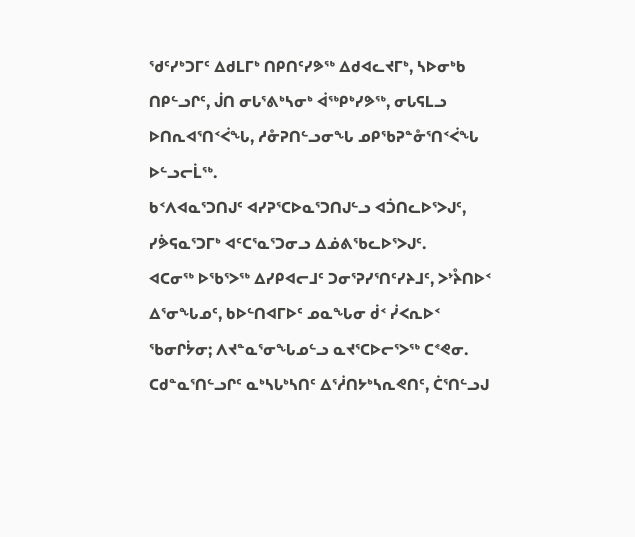ᖁᑦᓯᒃᑐᒥᑦ ᐃᑯᒪᒥᒃ ᑎᑭᑎᑦᓯᕗᖅ ᐃᑯᐊᓚᔪᒥᒃ, ᓴᐅᓂᒃᑲ ᑎᑭᓪᓗᒋᑦ, ᒎᑎ ᓂᒐᕐᕕᒃᓴᓂᒃ ᐋᖅᑭᒃᓯᕗᖅ, ᓂᒐᕋᒪᓗ ᐅᑎᕆᐊᕐᑎᑉᐹᖓ, ᓱᓁᕈᑎᓪᓗᓂᖓ ᓄᑭᖃᕈᓐᓁᕐᑎᑉᐹᖓ ᐅᓪᓗᓕᒫᖅ.
ᑲᑉᐱᐊᓇᕐᑐᑎᒍᑦ ᐊᓯᕈᕐᑕᐅᓇᕐᑐᑎᒍᓪᓗ ᐊᑑᑎᓚᐅᕐᐳᒍᑦ, ᓯᕘᕋᓇᕐᑐᒥᒃ ᐊᑦᑕᕐᓇᕐᑐᓂᓗ ᐃᓅᕕᖃᓚᐅᕐᐳᒍᑦ.
ᐊᑕᓂᖅ ᐅᖃᕐᐳᖅ ᐃᓯᑭᐊᓕᒧᑦ ᑐᓂᕐᕈᓯᕐᑎᑦᓯᔨᒧᑦ, ᐳᔾᔧᑎᐅᑉ ᐃᕐᓂᖓᓄᑦ, ᑲᐅᓪᑎᐊᒥᐅᑦ ᓄᓇᖓᓂ ᑰᑉ ᓰᐸᕆᐅᑉ ᖃᓂᒋᔮᓂ; ᐱᔪᓐᓇᕐᓂᖓᓄᓪᓗ ᓇᔪᕐᑕᐅᓕᕐᐳᖅ ᑕᕝᕙᓂ.
ᑕᑯᓐᓇᕐᑎᓪᓗᒋᑦ ᓇᒃᓴᒐᒃᓴᑎᑦ ᐃᕐᓲᑎᔭᒃᓴᕆᕙᑎᑦ, ᑖᕐᑎᓪᓗᒍ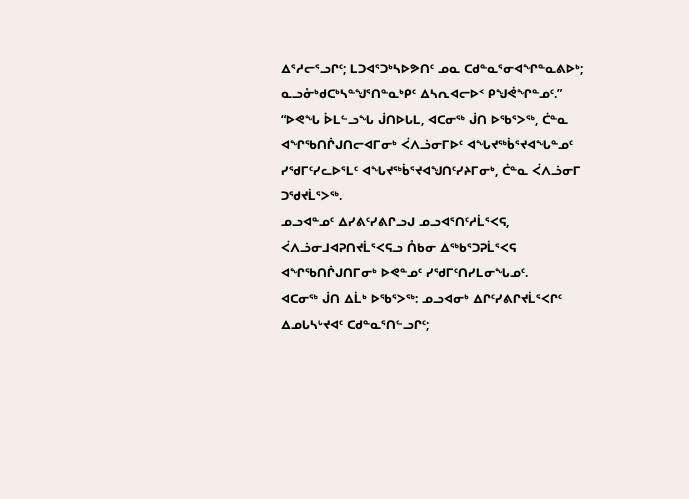ᐃᕐᓱᓕᕐᓗᒋᑦ; ᒪᑐᐊᕐᑐᒃᓴᐅᕗᑎᑦ ᓄᓇ ᑕᑯᓐᓇᕐᓂᐊᖏᓐᓇᕕᐅᒃ; ᓇᓗᓁᒃᑯᑕᒃᓴᓐᖑᕐᑎᓐᓇᒃᑭᑦ ᐃᓴᕆᐊᓕᐅᑉ ᑭᖑᕚᖏᓐᓄᑦ.”
“ᐅᕙᖓ ᐆᒪᓪᓗᖓ ᒎᑎᐅᒐᒪ, ᐊᑕᓂᖅ ᒎᑎ ᐅᖃᕐᐳᖅ, ᑖᓐᓇ ᐊᖏᖃᑎᒌᒍᑎᓕᐊᒥᓂᒃ ᐹᐱᓘᓂᒥᐅᑦ ᐊᖓᔪᖅᑳᕐᔪᐊᖓᓐᓄᑦ ᓯᖁᒥᑦᓯᓚᐅᕐᒪᑦ ᐊᖓᔪᖅᑳᕐᔪᐊᖑᑎᑦᓯᔨᒥᓂᒃ, ᑖᓐᓇ ᐹᐱᓘᓂᒥ ᑐᖁᔪᒫᕐᐳᖅ.
ᓄᓗᐊᓐᓄᑦ ᐃᓯᕕᑦᓯᕕᒋᓗᒍ ᓄᓗᐊᕐᑎᑦᓱᒫᕐᐸᕋ, ᐹᐱᓘᓂᒧᐊᕈᑎᔪᒫᕐᐸᕋᓗ ᑍᑲᓂ ᐃᖅᑲᕐᑐᕈᒫᕐᐸᕋ ᐊᖏᖃᑎᒌᒍᑎᒥᓂᒃ ᐅᕙᓐᓄᑦ ᓯᖁᒥᑦᑎᓯᒪᓂᖓᓄᑦ.
ᐊᑕᓂᖅ ᒎᑎ ᐃᒫᒃ ᐅᖃᕐᐳᖅ: ᓄᓗᐊᓂᒃ ᐃᒋᑦᓯᕕᒋᔪᒫᕐᐸᒋᑦ ᐃᓄᒐᓴᒡᔪᐊᑦ ᑕᑯᓐᓇᕐᑎᓪᓗᒋᑦ;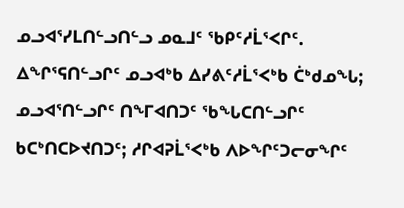ᓄᓗᐊᕐᓯᒪᑎᓪᓗᑎᓪᓗ ᓄᓇᒧᑦ ᖃᑭᑦᓱᒫᕐᐸᒋᑦ.
ᐃᖏᕐᕋᑎᓪᓗᒋᑦ ᓄᓗᐊᒃᑲ ᐃᓯᕕᑦᓱᒫᕐᐸᒃᑲ ᑖᒃᑯᓄᖓ; ᓄᓗᐊᕐᑎᓪᓗᒋᑦ ᑎᖕᒥᐊᑎᑐᑦ ᖃᖓᑕᑎᓪᓗᒋᑦ ᑲᑕᒃᑎᑕᐅᔪᑎᑐᑦ; ᓱᒋᐊᕈᒫᕐᐸᒃᑲ ᐱᐅᖏᑦᑐᓕᓂᖏᑦ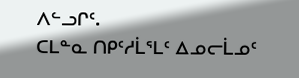ᐱᓪᓗᒋᑦ.
ᑕᒪᓐᓇ ᑎᑭᑦᓱᒫᕐᒪᑦ ᐃᓄᓕᒫᓄᑦ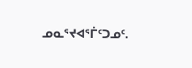ᓄᓇᕐᔪᐊᕐᒦᑦᑐᓄᑦ.